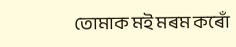তোমাক মই মৰম কৰোঁ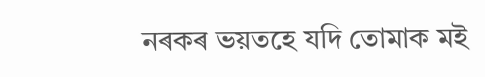নৰকৰ ভয়তহে যদি তোমাক মই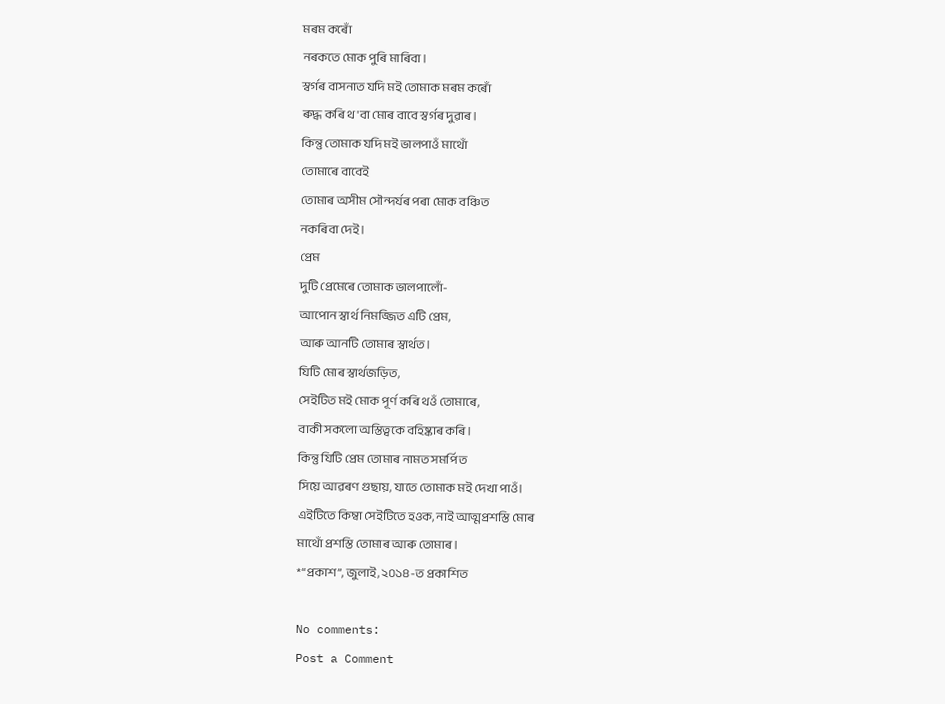মৰম কৰোঁ
নৰকতে মোক পুৰি মাৰিবা।
স্বর্গৰ বাসনাত যদি মই তোমাক মৰম কৰোঁ
ৰুদ্ধ কৰি থ'বা মোৰ বাবে স্বৰ্গৰ দুৱাৰ।
কিন্তু তোমাক যদি মই ভালপাওঁ মাথোঁ
তোমাৰে বাবেই
তোমাৰ অসীম সৌন্দৰ্যৰ পৰা মোক বঞ্চিত
নকৰিবা দেই।
প্ৰেম
দুটি প্ৰেমেৰে তোমাক ভালপালোঁ-
আপোন স্বাৰ্থ নিমজ্জিত এটি প্ৰেম,
আৰু আনটি তোমাৰ স্বাৰ্থত।
যিটি মোৰ স্বাৰ্থজড়িত,
সেইটিত মই মোক পূৰ্ণ কৰি থওঁ তোমাৰে,
বাকী সকলো অস্তিত্বকে বহিষ্কাৰ কৰি।
কিন্তু যিটি প্ৰেম তোমাৰ নামত সমৰ্পিত
সিয়ে আৱৰণ গুছায়, যাতে তোমাক মই দেখা পাওঁ।
এইটিতে কিম্বা সেইটিতে হওক, নাই আত্মপ্ৰশস্তি মোৰ
মাথোঁ প্ৰশস্তি তোমাৰ আৰু তোমাৰ।
*“প্ৰকাশ”, জুলাই, ২০১৪-ত প্ৰকাশিত

No comments:
Post a Comment